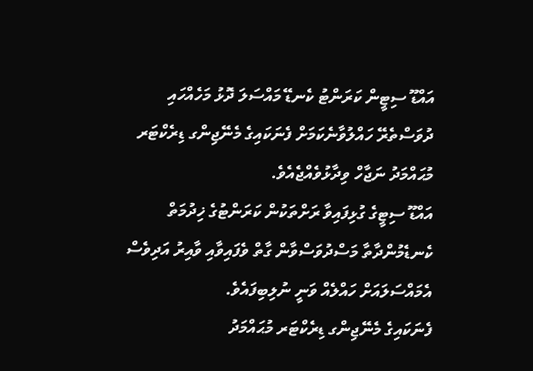އައްޑޫ ސިޓީން ކަރަންޓު ކެނޑޭ މައްސަލަ ދޮޅު މަހެއްހައި ދުވަސްތެރޭ ހައްލުވާނެކަމަށް ފެނަކައިގެ މެނޭޖިންގ ޑިރެކްޓަރ މުޙައްމަދު ނަޖާހް ވިދާޅުވެއްޖެއެވެ.
އައްޑޫ ސިޓީގެ ގުޅިފައިވާ ރަށްތަކުން ކަރަންޓުގެ ޚިދުމަތް ކެނޑެމުންދާތާ މަސްދުވަސްވާން ގާތް ވެފައިވާއި ވާއިރު އަދިވެސް އެމައްސަލައަށް ހައްލެއް ވަނީ ނުލިބިފައެވެ.
ފެނަކައިގެ މެނޭޖިންގ ޑިރެކްޓަރ މުޙައްމަދު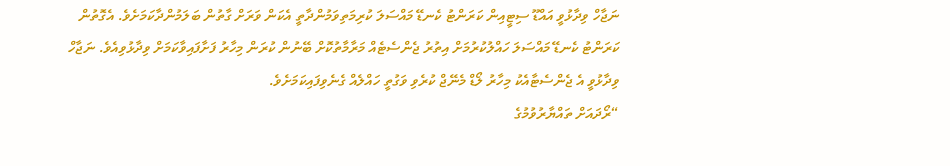ނަޖާހް ވިދާޅުވީ އައްޑޫ ސިޓީއިން ކަރަންޓު ކެނޑޭ މައްސަލަ ކުރިމަތިވަމުންދާތީ އެކަން ވަރަށް ގާތުން ބަލަމުންދާކަމަށެވެ. އެގޮތުން ކަރަންޓު ކެނޑޭ މައްސަލަ ހައްލުކުރުމަށް އިތުރު ޖެންސެޓެއް މަރާމާތުކޮށް ބޭނުން ކުރަން މިހާރު ފަށާފައިވާކަމަށް ވިދާޅުވިއެވެ. ނަޖާހް ވިދާޅުވީ އެ ޖެންސެޓާއެކު މިހާރު ލޯޑް މެނޭޖް ކުރެވި ވަގުތީ ހައްލެއް ގެނެވިފައިކަމަށެވެ.
“ރޯދައަށް ތައްޔާރުވުމުގެ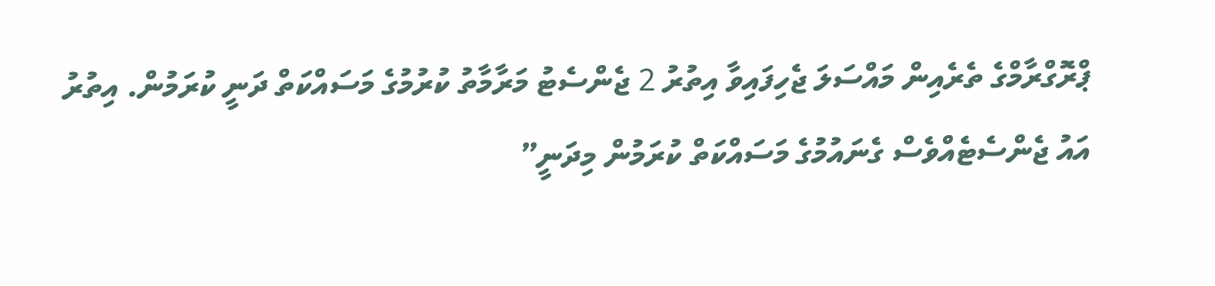ޕްރޮގްރާމްގެ ތެރެއިން މައްސަލަ ޖެހިފައިވާ އިތުރު 2 ޖެންސެޓު މަރާމާތު ކުރުމުގެ މަސައްކަތް ދަނީ ކުރަމުން. އިތުރު އައު ޖެންސެޓެއްވެސް ގެނައުމުގެ މަސައްކަތް ކުރަމުން މިދަނީ”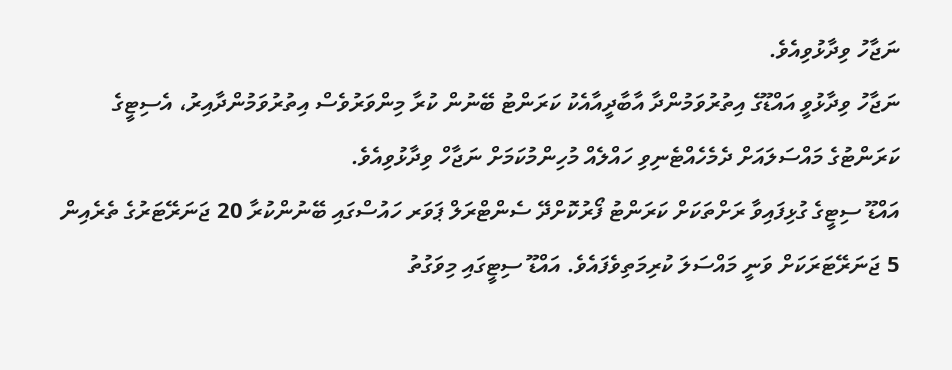ނަޖާހު ވިދާޅުވިއެވެ.
ނަޖާހު ވިދާޅުވީ އައްޑޫގެ އިތުރުވަމުންދާ އާބާދީއާއެކު ކަރަންޓު ބޭނުން ކުރާ މިންވަރުވެސް އިތުރުވަމުންދާއިރު، އެސިޓީގެ ކަރަންޓުގެ މައްސަލައަށް ދެމެހެއްޓެނިވި ހައްލެއް މުހިންމުކަމަށް ނަޖާހް ވިދާޅުވިއެވެ.
އައްޑޫ ސިޓީގެ ގުޅިފައިވާ ރަށްތަކަށް ކަރަންޓު ފޯރުކޮށްދޭ ސެންޓްރަލް ޕަވަރ ހައުސްގައި ބޭނުންކުރާ 20 ޖަނަރޭޓަރުގެ ތެރެއިން 5 ޖަނަރޭޓަރަކަށް ވަނީ މައްސަލަ ކުރިމަތިވެފައެވެ. އައްޑޫ ސިޓީގައި މިވަގުތު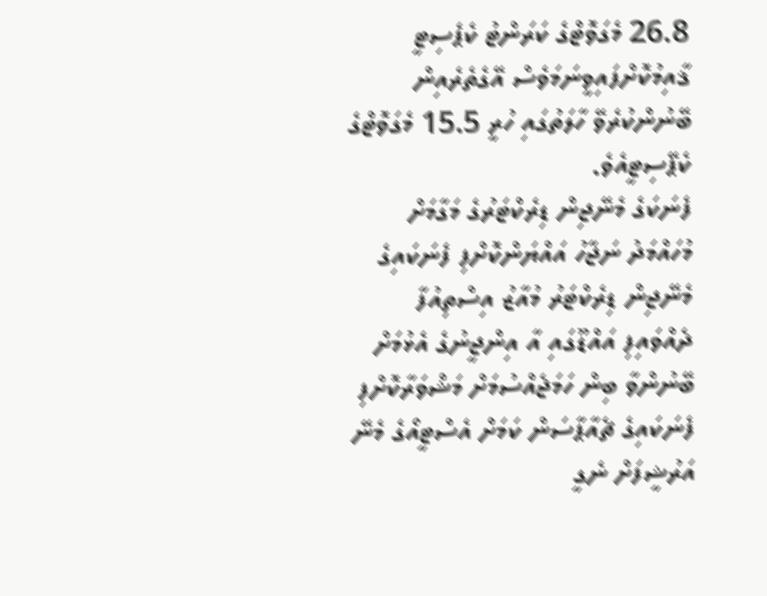26.8 މެގަވޮޓްގެ ކަރަންޓު ކެޕެސިޓީ ޤާއިމުކޮށްފައިވީނަމަވެސް އޭގެތެރެއިން ބޭނުންކުރެވޭ ހާލަތުގައި ހުރީ 15.5 މެގަވޮޓްގެ ކެޕޭސިޓީއެވެ.
ފެނަކަގެ މެނޭޖިން ޑިރެކްޓަރުގެ މަގާމަށް މުހައްމަދު ނަޖާހު އައްޔަންކޮށްފި ފެނަކައިގެ މެނޭޖިން ޑިރެކްޓަރު މުއާޒު އިސްތިއުފާ ދެއްވައިފި އައްޑޫގައި އާ އިންޖީނުގެ އެޅުމަށް ބޭނުންވާ ބިން ހަމަޖެއްސުމަށް މަޝްވަރާކޮށްފި ފެނަކައިގެ ޗެއާޕާސަން ކަމަށް އެސްޓީއޯގެ މެނޭ
އަރުޝީފަށް ނެގީ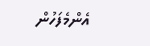އެންމެފަހުން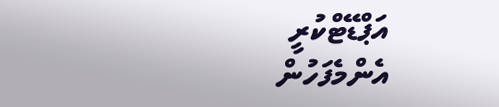އަޕްޑޭޓްކުރީ
އެންމެފަހުން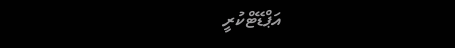އަޕްޑޭޓްކުރީ